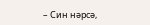– Син нәрсә,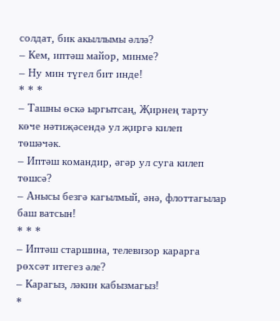солдат, бик акыллымы әллә?
– Кем, иптәш майор, минме?
– Ну мин түгел бит инде!
* * *
– Ташны өскә ыргытсаң, Җирнең тарту көче нәтиҗәсендә ул җиргә килеп төшәчәк.
– Иптәш командир, әгәр ул суга килеп төшсә?
– Анысы безгә кагылмый, әнә, флоттагылар баш ватсын!
* * *
– Иптәш старшина, телевизор карарга рөхсәт итегез әле?
– Карагыз, ләкин кабызмагыз!
*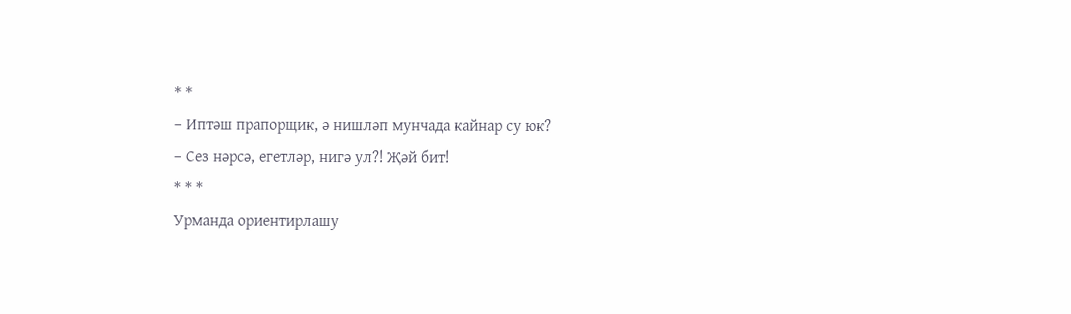* *
– Иптәш прапорщик, ә нишләп мунчада кайнар су юк?
– Сез нәрсә, егетләр, нигә ул?! Җәй бит!
* * *
Урманда ориентирлашу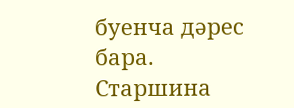буенча дәрес бара. Старшина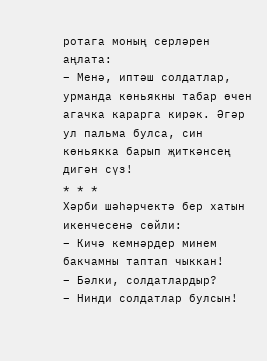ротага моның серләрен аңлата:
– Менә, иптәш солдатлар, урманда көньякны табар өчен агачка карарга кирәк. Әгәр ул пальма булса, син көньякка барып җиткәнсең дигән сүз!
* * *
Хәрби шәһәрчектә бер хатын икенчесенә сөйли:
– Кичә кемнәрдер минем бакчамны таптап чыккан!
– Бәлки, солдатлардыр?
– Нинди солдатлар булсын!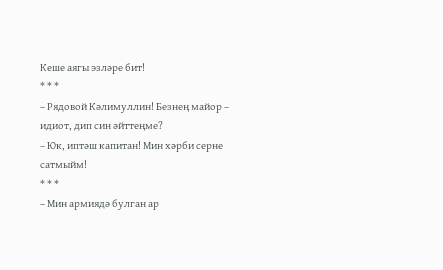Кеше аягы эзләре бит!
* * *
– Рядовой Кәлимуллин! Безнең майор – идиот, дип син әйттеңме?
– Юк, иптәш капитан! Мин хәрби серне сатмыйм!
* * *
– Мин армиядә булган ар